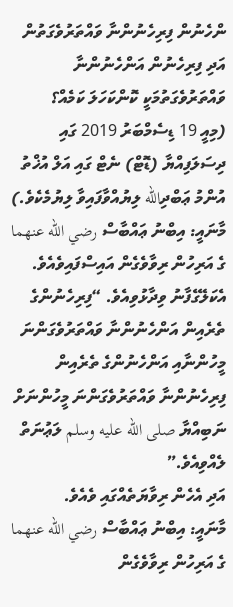ންހެނުން ފިރިހެނުންނާ ވައްތަރުވެގަތުން އަދި ފިރިހެނުން އަންހެނުންނާ ވައްތަރުވެގަތުމަކީ ކޮންކަހަލަ ކަމެއް؟
(މިއީ 19 ޑިސެމްބަރު 2019 ގައި ދިސަލަފިއްޔާ (ޑޮޓް) ނެޓް ގައި އަލް އުޚްތު އުންމު ޢަބްދިالله ލިޔުއްވާފައިވާ ލިޔުމެކެވެ.)
މާނައީ: އިބްނު ޢައްބާސް رضي الله عنهما ގެ އަރިހުން ރިވާވެގެން އައިސްފައިވެއެވެ. އެކަލޭގެފާނު ވިދާޅުވިއެވެ. “ފިރިހެނުންގެ ތެރެއިން އަންހެނުންނާ ވައްތަރުވެގަންނަ މީހުންނާއި އަންހެނުންގެ ތެރެއިން ފިރިހެނުންނާ ވައްތަރުވެގަންނަ މީހުންނަށް ނަބިއްޔާ صلى الله عليه وسلم ލަޢުނަތް ލެއްވިއެވެ.”
އަދި އެހެން ރިވާޔަތެއްގައި ވެއެވެ.
މާނައީ: އިބްނު ޢައްބާސް رضي الله عنهما ގެ އަރިހުން ރިވާވެގެން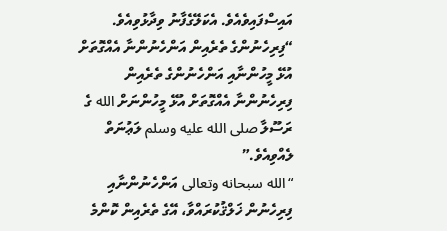އައިސްފައިވެއެވެ. އެކަލޭގެފާނު ވިދާޅުވިއެވެ. “ފިރިހެނުންގެ ތެރެއިން އަންހެނުންނާ އެއްގޮތަށް އުޅޭ މީހުންނާއި އަންހެނުންގެ ތެރެއިން ފިރިހެނުންނާ އެއްގޮތަށް އުޅޭ މީހުންނަށް الله ގެ ރަސޫލާ صلى الله عليه وسلم ލަޢުނަތް ލެއްވިއެވެ.”
“الله سبحانه وتعالى އަންހެނުންނާއި ފިރިހެނުން ޚަލްޤުކުރައްވާ، އޭގެ ތެރެއިން ކޮންމެ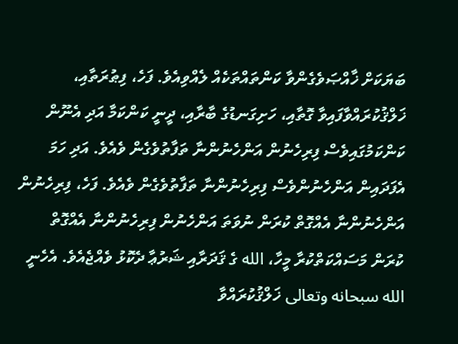ބަޔަކަށް ޚާއްޞަވެގެންވާ ކަންތައްތަކެއް ލެއްވިއެވެ. ފަހެ، ފިޠުރަތާއި، ޚަލްޤުކުރައްވާފައިވާ ގޮތާއި، ހަށިގަނޑުގެ ބާރާއި، ދީނީ ކަންކަމާ އަދި އެނޫން ކަންކަމުގައިވެސް ފިރިހެނުން އަންހެނުންނާ ތަފާތުވެގެން ވެއެވެ. އަދި ހަމަ އެފަދައިން އަންހެނުންވެސް ފިރިހެނުންނާ ތަފާތުވެގެން ވެއެވެ. ފަހެ، ފިރިހެނުން އަންހެނުންނާ އެއްގޮތް ކުރަން ނުވަތަ އަންހެނުން ފިރިހެނުންނާ އެއްގޮތް ކުރަން މަސައްކަތްކުރާ މީހާ، الله ގެ ޤަދަރާއި ޝަރުޢާ ދެކޮޅު ވެއްޖެއެވެ. އެހެނީ الله سبحانه وتعالى ޚަލްޤުކުރައްވާ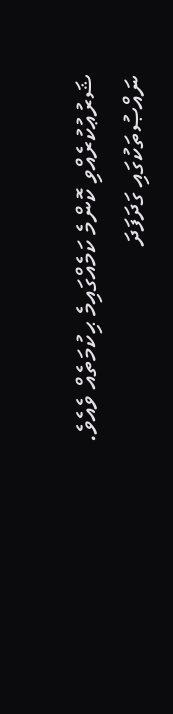ޝަރުޢުކުރެއްވި ކޮންމެ ކަމެއްގައިމެ ޙިކުމަތެއް ވެއެވެ. ނައްޞުތަކުގައި ގަދަފަދަ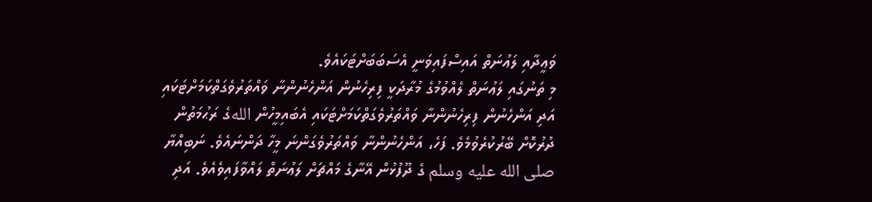ވަޢީދާއި ލަޢުނަތް އައިސްފައިވަނީ އެސަބަބަށްޓަކައެވެ.
މި ތަނުގައި ލަޢުނަތް ލެއްވުމުގެ މުރާދަކީ ފިރިހެނުން އަންހެނުންނާ ވައްތަރުވެގަތްކަމަށްޓަކައި އަދި އަންހެނުން ފިރިހެނުންނާ ވައްތަރުވެގަތްކަމަށްޓަކައި އެބައިމީހުން اللهގެ ރަޙުމަތުން ދުރުކޮށް ބޭރުކުރެވުމެވެ. ފަހެ، އަންހެނުންނާ ވައްތަރުވެގަންނަ މީހާ ދަންނައެވެ. ނަބިއްޔާ صلى الله عليه وسلم ގެ ދޫފުޅުން އޭނާގެ މައްޗަށް ލަޢުނަތް ލައްވާފައިވެއެވެ. އަދި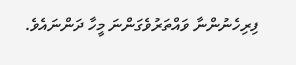ފިރިހެނުންނާ ވައްތަރުވެގަންނަ މީހާ ދަންނައެވެ.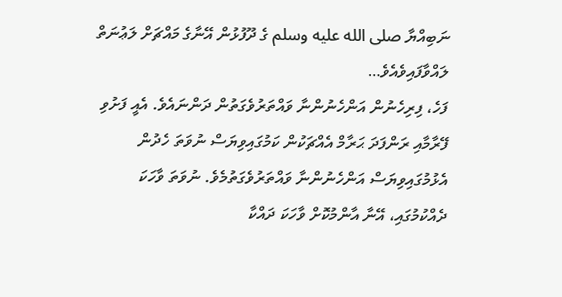ނަބިއްޔާ صلى الله عليه وسلم ގެ ދޫފުޅުން އޭނާގެ މައްޗަށް ލަޢުނަތް ލައްވާފައިވެއެވެ…
ފަހެ، ފިރިހެނުން އަންހެނުންނާ ވައްތަރުވެގަތުން ދަންނައެވެ. އެއީ ފަށުވި ފޭރާމާއި ރަންފަދަ ޙަރާމް އެއްޗަކުން ކަމުގައިވިޔަސް ނުވަތަ ހެދުން އެޅުމުގައިވިޔަސް އަންހެނުންނާ ވައްތަރުވެގަތުމެވެ. ނުވަތަ ވާހަކަ ދެއްކުމުގައި، އޭނާ އާންމުކޮށް ވާހަކަ ދައްކާ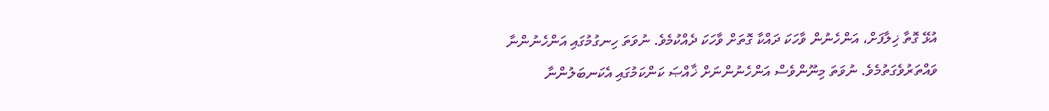އުޅޭ ގޮތާ ޚިލާފަށް، އަންހެނުން ވާހަކަ ދައްކާ ގޮތަށް ވާހަކަ ދެއްކުމެވެ. ނުވަތަ ހިނގުމުގައި އަންހެނުންނާ ވައްތަރުވެގަތުމެވެ. ނުވަތަ މިނޫންވެސް އަންހެނުންނަށް ޚާއްޞަ ކަންކަމުގައި އެކަނބަލުންނާ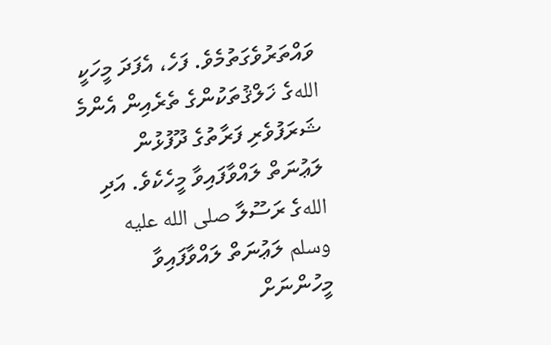ވައްތަރުވެގަތުމެވެ. ފަހެ، އެފަދަ މީހަކީ اللهގެ ޚަލްޤުތަކުންގެ ތެރެއިން އެންމެ ޝަރަފުވެރި ފަރާތުގެ ދޫފުޅުން ލަޢުނަތް ލައްވާފައިވާ މީހެކެވެ. އަދި اللهގެ ރަސޫލާ صلى الله عليه وسلم ލަޢުނަތް ލައްވާފައިވާ މީހުންނަށް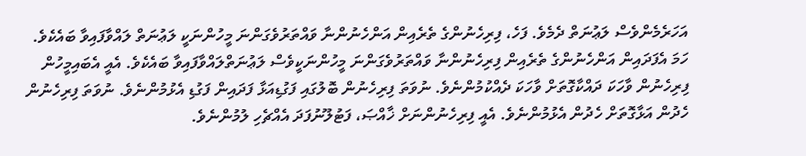އަހަރެމެންވެސް ލަޢުނަތް ދެމެވެ. ފަހެ، ފިރިހެނުންގެ ތެރެއިން އަންހެނުންނާ ވައްތަރުވެގަންނަ މީހުންނަކީ ލަޢުނަތް ލައްވާފައިވާ ބައެކެވެ.
ހަމަ އެފަދައިން އަންހެނުންގެ ތެރެއިން ފިރިހެނުންނާ ވައްތަރުވެގަންނަ މީހުންނަކީވެސް ލަޢުނަތްލައްވާފައިވާ ބައެކެވެ. އެއީ އެބައިމީހުން ފިރިހެނުން ވާހަކަ ދައްކާގޮތަށް ވާހަކަ ދެއްކުމުންނެވެ. ނުވަތަ ފިރިހެނުން ބޮލުގައި ފަގުޑިއަޅާ ފަދައިން ފަގުޑި އެޅުމުންނެވެ. ނުވަތަ ފިރިހެނުން ހެދުން އަޅާގޮތަށް ހެދުން އެޅުމުންނެވެ. އެއީ ފިރިހެނުންނަށް ޚާއްޞަ، ފަޓުލޫނުފަދަ އެއްޗެހި ލުމުންނެވެ.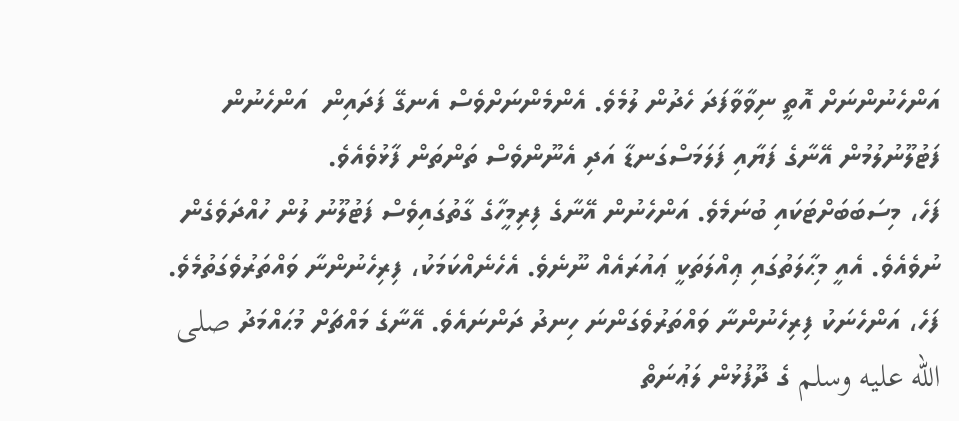އަންހެނުންނަށް އޮތީ ނިވާވާފަދަ ހެދުން ލުމެވެ. އެންމެންނަށްވެސް އެނގޭ ފަދައިން  އަންހެނުން ފަޓުލޫނުލުމުން އޭނާގެ ފަޔާއި ފަލަމަސްގަނޑާ އަދި އެނޫންވެސް ތަންތަން ފާޅުވެއެވެ.
ފަހެ، މިސަބަބަށްޓަކައި ބުނަމެވެ. އަންހެނުން އޭނާގެ ފިރިމީހާގެ ގާތުގައިވެސް ފަޓުލޫނު ލުން ހުއްދަވެގެން ނުވެއެވެ. އެއީ މިޙާލަތުގައި ޢިއްލަތަކީ ޢައުރައެއް ނޫނެވެ. އެހެނެއްކަމަކު، ފިރިހެނުންނާ ވައްތަރުވެގަތުމެވެ. ފަހެ، އަންހެނަކު ފިރިހެނުންނާ ވައްތަރުވެގަންނަ ހިނދު ދަންނައެވެ. އޭނާގެ މައްޗަށް މުޙައްމަދު صلى الله عليه وسلم ގެ ދޫފުޅުން ލަޢުނަތް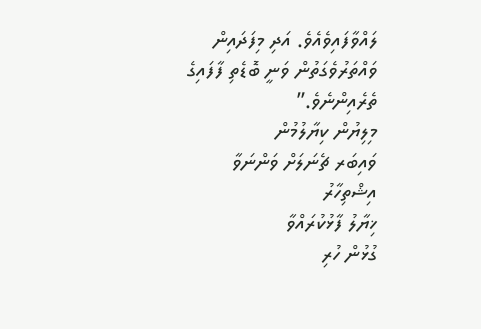ލައްވާފައިވެއެވެ. އަދި މިފަދައިން ވައްތަރުވެގަތުން ވަނީ ބޮޑެތި ފާފައިގެ ތެރެއިންނެވެ.”
މިލިޔުން ކިޔާލުމުން
ވައިބަރ ޗެނަލަށް ވަންނަވާ
އިޝްތިހާރު
ޚިޔާލު ފާޅުކުރައްވާ
ގުޅުން ހުރި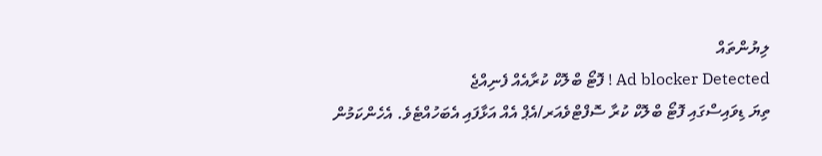ލިޔުންތައް
Ad blocker Detected ! ފޮޓޯ ބްލޮކް ކުރާއެއް ފެނިއްޖެ
ތިޔަ ޑިވައިސްގައި ފޮޓޯ ބްލޮކް ކުރާ ސޮފްޓްވެއަރ/އެޕް އެއް އަޅާފައި އެބަހުއްޓެވެ. އެހެންކަމުން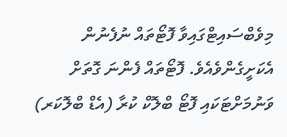މިވެބްސައިޓްގައިވާ ފޮޓޯތައް ނުފެނުން އެކަށީގެންވެއެވެ. ފޮޓޯތައް ފެންނަ ގޮތަށް ވަނުމަށްޓަކައި ފޮޓޯ ބްލޮކް ކުރާ (އެޑް ބްލޮކަރ)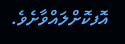އޮފކޮށްލައްވާށެވެ.